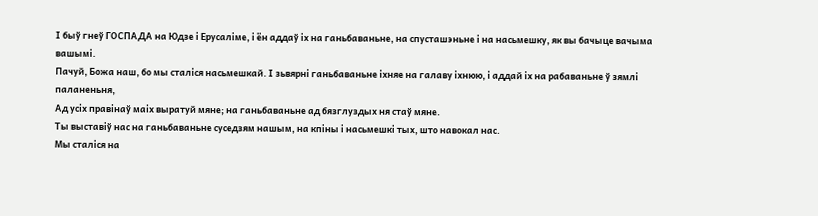І быў гнеў ГОСПАДА на Юдзе і Ерусаліме, і ён аддаў іх на ганьбаваньне, на спусташэньне і на насьмешку, як вы бачыце вачыма вашымі.
Пачуй, Божа наш, бо мы сталіся насьмешкай. І зьвярні ганьбаваньне іхняе на галаву іхнюю, і аддай іх на рабаваньне ў зямлі паланеньня,
Ад усіх правінаў маіх выратуй мяне; на ганьбаваньне ад бязглуздых ня стаў мяне.
Ты выставіў нас на ганьбаваньне суседзям нашым, на кпіны і насьмешкі тых, што навокал нас.
Мы сталіся на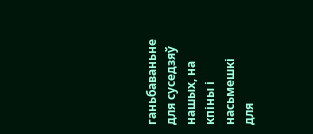ганьбаваньне для суседзяў нашых, на кпіны і насьмешкі для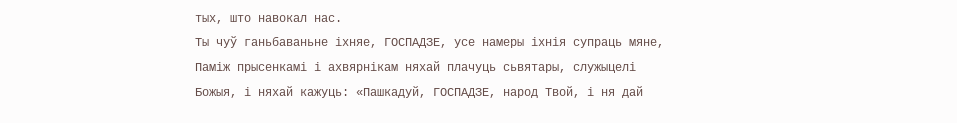тых, што навокал нас.
Ты чуў ганьбаваньне іхняе, ГОСПАДЗЕ, усе намеры іхнія супраць мяне,
Паміж прысенкамі і ахвярнікам няхай плачуць сьвятары, служыцелі Божыя, і няхай кажуць: «Пашкадуй, ГОСПАДЗЕ, народ Твой, і ня дай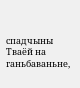спадчыны Тваёй на ганьбаваньне,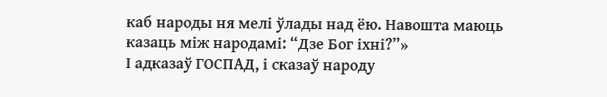каб народы ня мелі ўлады над ёю. Навошта маюць казаць між народамі: “Дзе Бог іхні?”»
І адказаў ГОСПАД, і сказаў народу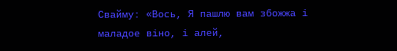Свайму: «Вось, Я пашлю вам збожжа і маладое віно, і алей,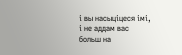і вы насыціцеся імі, і не аддам вас больш на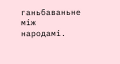ганьбаваньне між народамі.